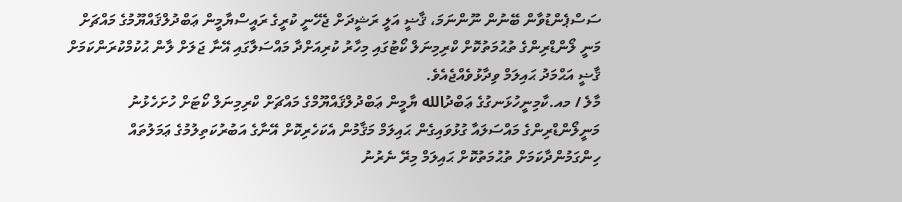ސަސްޕެންޑުވާން ބޭނުން ނޫންނަމަ، ޤާޟީ އަލީ ރަޝީދަށް ޖެހޭނީ ކުރީގެ ރައީސްޔާމީން ޢަބްދުލްޤައްޔޫމުގެ މައްޗަށް މަނީ ލޯންޑްރިންގެ ތުޙުމަތުކޮށް ކްރިމިނަލް ކޯޓުގައި މިހާރު ކުރިއަށްދާ މައްސަލާގައި އޭނާ ޖަލަށް ލާން ޙުކުމްކުރަންކަމަށް ޤާޟީ އަޙްމަދު ޙައިލަމް ވިދާޅުވެއްޖެއެވެ.
މާލެ / މއ.ކާމިނީހުޅަނގުގެ ޢަބްދުالله ޔާމީން ޢަބްދުލްޤައްޔޫމްގެ މައްޗަށް ކްރިމިނަލް ކޯޓަށް ހުށަހެޅުނު މަނީލޯންޑްރިންގެ މައްސަލައާ ގުޅުވައިގެން ޙައިލަމް މަޤާމުން އެކަހެރިކޮށް އޭނާގެ އަބުރުކަތިލުމުގެ ޢަމަލުތައް ހިންގަމުންދާކަމަށް ތުޙުމަތުކޮށް ޙައިލަމް މިރޭ ނެރުނު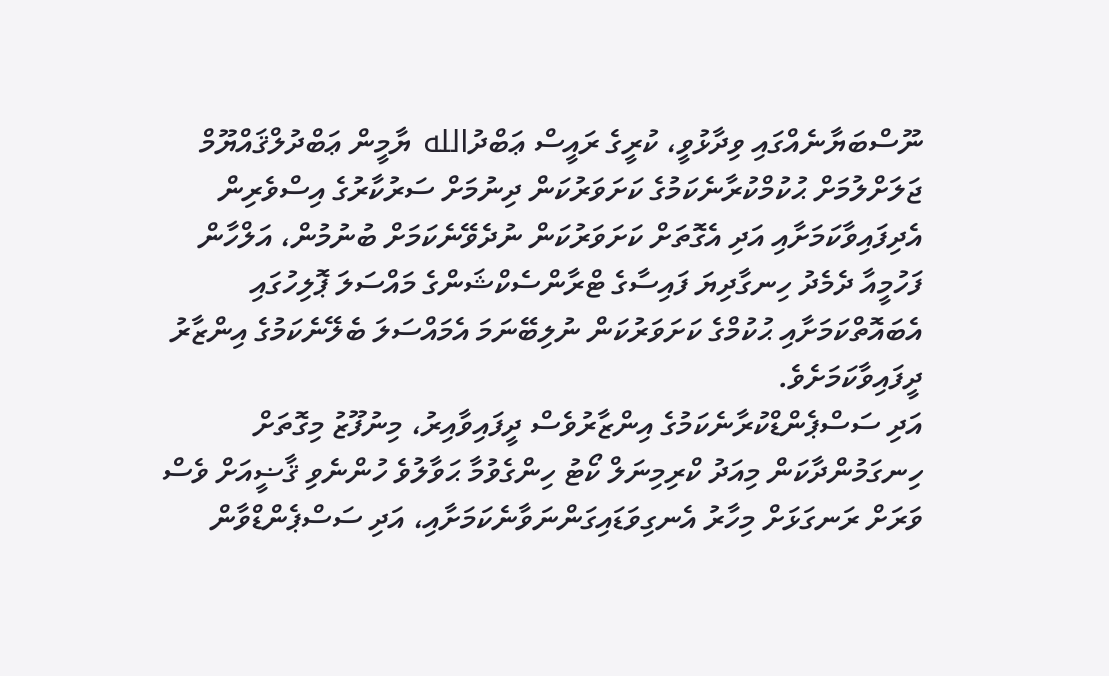ނޫސްބަޔާނެއްގައި ވިދާޅުވީ، ކުރީގެ ރައީސް ޢަބްދުالله ޔާމީން ޢަބްދުލްޤައްޔޫމް ޖަލަށްލުމަށް ޙުކުމްކުރާނެކަމުގެ ކަށަވަރުކަން ދިނުމަށް ސަރުކާރުގެ އިސްވެރިން އެދިފައިވާކަމަށާއި އަދި އެގޮތަށް ކަށަވަރުކަން ނުދެވޭނެކަމަށް ބުނުމުން، އަލްހާން ފަހުމީއާ ދެމެދު ހިނގާދިޔަ ފައިސާގެ ޓްރާންސެކްޝަންގެ މައްސަލަ ޕޮލިހުގައި އެބައޮތްކަމަށާއި ޙުކުމްގެ ކަށަވަރުކަން ނުލިބޭނަމަ އެމައްސަލަ ބެލޭނެކަމުގެ އިންޒާރު ދީފައިވާކަމަށެވެ.
އަދި ސަސްޕެންޑްކުރާނެކަމުގެ އިންޒާރުވެސް ދީފައިވާއިރު، މިނުފޫޒު މިގޮތަށް ހިނގަމުންދާކަން މިއަދު ކްރިމިނަލް ކޯޓު ހިންގެވުމާ ޙަވާލުވެ ހުންނެވި ޤާޟީއަށް ވެސް ވަރަށް ރަނގަޅަށް މިހާރު އެނގިވަޑައިގަންނަވާނެކަމަށާއި، އަދި ސަސްޕެންޑްވާން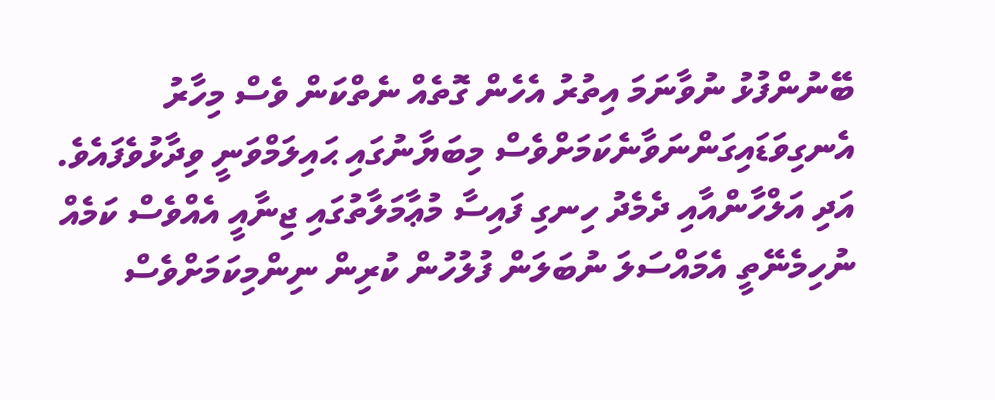ބޭނުންފުޅު ނުވާނަމަ އިތުރު އެހެން ގޮތެއް ނެތްކަން ވެސް މިހާރު އެނގިވަޑައިގަންނަވާނެކަމަށްވެސް މިބަޔާނުގައި ޙައިލަމްވަނީ ވިދާޅުވެފައެވެ.
އަދި އަލްހާންއާއި ދެމެދު ހިނގި ފައިސާ މުޢާމަލާތުގައި ޖިނާއީ އެއްވެސް ކަމެއް ނުހިމެނޭތީ އެމައްސަލަ ނުބަލަން ފުލުހުން ކުރިން ނިންމިކަމަށްވެސް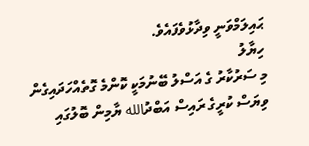ޙައިލަމްވަނީ ވިދާޅުވެފައެވެ.
ހިޔާލު
މި ސަރުކާރު ގެ އަސްލު ބޭނުމަކީ ކޮންމެ ގޮތެއްހަދައިގެން ވިޔަސް ކުރީގެ ރައިސް އަބްދުالله ޔާމިން ބޮލުގައި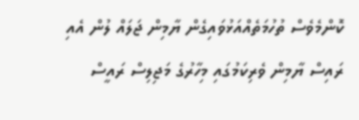ކޮންމެވެސް ތުހުމަތެއްއަޅުވައިގެން ޔާމިން ޖަލައް ލުން އެއި ރައިސް ޔާމިން ވެރިކަމުގައި މިހާރުގެ މަޖިލިސް ރައީސް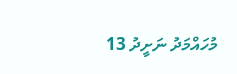މުހައްމަދު ނަށީދު 13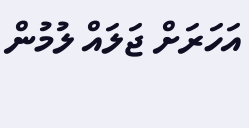އަހަރަށް ޖަލައް ލުމުން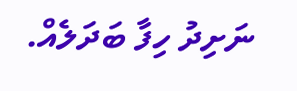ނަށިދު ހިފާ ބަދަލެއް.